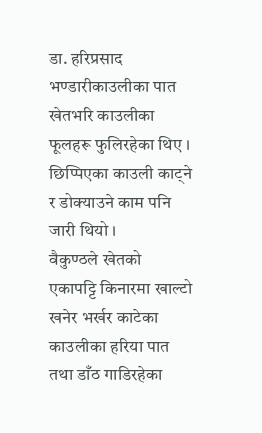डा. हरिप्रसाद भण्डारीकाउलीका पात
खेतभरि काउलीका फूलहरू फुलिरहेका थिए । छिप्पिएका काउली काट्ने र डोक्याउने काम पनि जारी थियो ।
वैकुण्ठले खेतको एकापट्टि किनारमा खाल्टो खनेर भर्खर काटेका काउलीका हरिया पात तथा डाँठ गाडिरहेका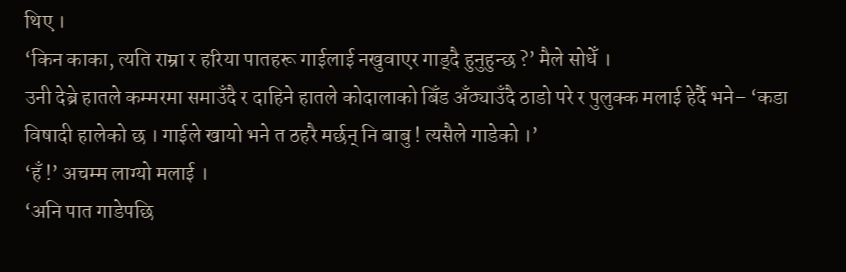थिए ।
‘किन काका, त्यति राम्रा र हरिया पातहरू गाईलाई नखुवाएर गाड्दै हुनुहुन्छ ?’ मैले सोधेँ ।
उनी देब्रे हातले कम्मरमा समाउँदै र दाहिने हातले कोदालाको बिँड अँठ्याउँदै ठाडो परे र पुलुक्क मलाई हेर्दै भने– ‘कडा विषादी हालेको छ । गाईले खायो भने त ठहरै मर्छन् नि बाबु ! त्यसैले गाडेको ।’
‘हँ !’ अचम्म लाग्यो मलाई ।
‘अनि पात गाडेपछि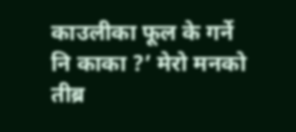काउलीका फूल के गर्ने नि काका ?’ मेरो मनको तीब्र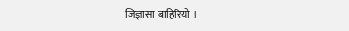जिज्ञासा बाहिरियो ।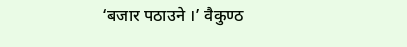‘बजार पठाउने ।’ वैकुण्ठ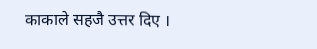काकाले सहजै उत्तर दिए ।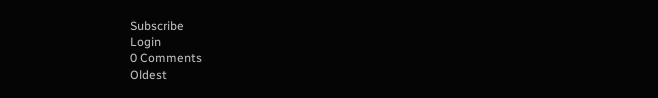Subscribe
Login
0 Comments
Oldest